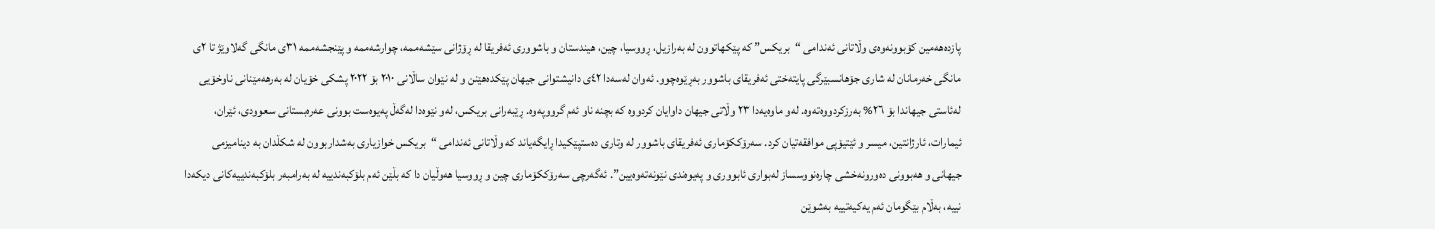پازدەهەمین کۆبوونەوەی وڵاتانی ئەندامی “بریکس” کە پێکهاتوون لە بەرازیل، ڕووسیا، چین، هیندستان و باشووری ئەفریقا لە ڕۆژانی سێشەممە، چوارشەممە و پێنجشەممە ٣١ی مانگی گەلاوێژ تا ٢ی مانگی خەرمانان لە شاری جۆهانسبێرگی پایتەختی ئەفریقای باشوور بەڕێوەچوو. ئەوان لەسەدا ٤٢ی دانیشتوانی جیهان پێکدەهێنن و لە نێوان ساڵانی ٢٠١٠ بۆ ٢٠٢٢ پشکی خۆیان لە بەرهەمێنانی ناوخۆیی لەئاستی جیهاندا بۆ ٢٦% بەرزکردووەتەوە. لەو ماوەیەدا ٢٣ وڵاتی جیهان داوایان کردووە کە بچنە ناو ئەم گرووپەوە. ڕێبەرانی بریکس، لەو نێوەدا لەگەڵ پەیوەست بوونی عەرەبستانی سعوودی، ئێران، ئیمارات، ئارژانتین، میسر و ئێتیۆپی موافقەتیان کرد. سەرۆککۆماری ئەفریقای باشوور لە وتاری دەستپێکیدا ڕایگەیاند کە وڵاتانی ئەندامی “بریکس خوازیاری بەشداربوون لە شکڵدان بە دینامیزمی جیهانی و هەبوونی دەورونەخشی چارەنووسساز لەبواری ئابووری و پەیوەندی نێونەتەوەیین”. ئەگەرچی سەرۆککۆماری چین و ڕووسیا هەوڵیان دا کە بڵێن ئەم بلۆکبەندییە لە بەرامبەر بلۆکبەندییەکانی دیکەدا نییە، بەڵام بێگومان ئەم یەکیەتییە بەشوێن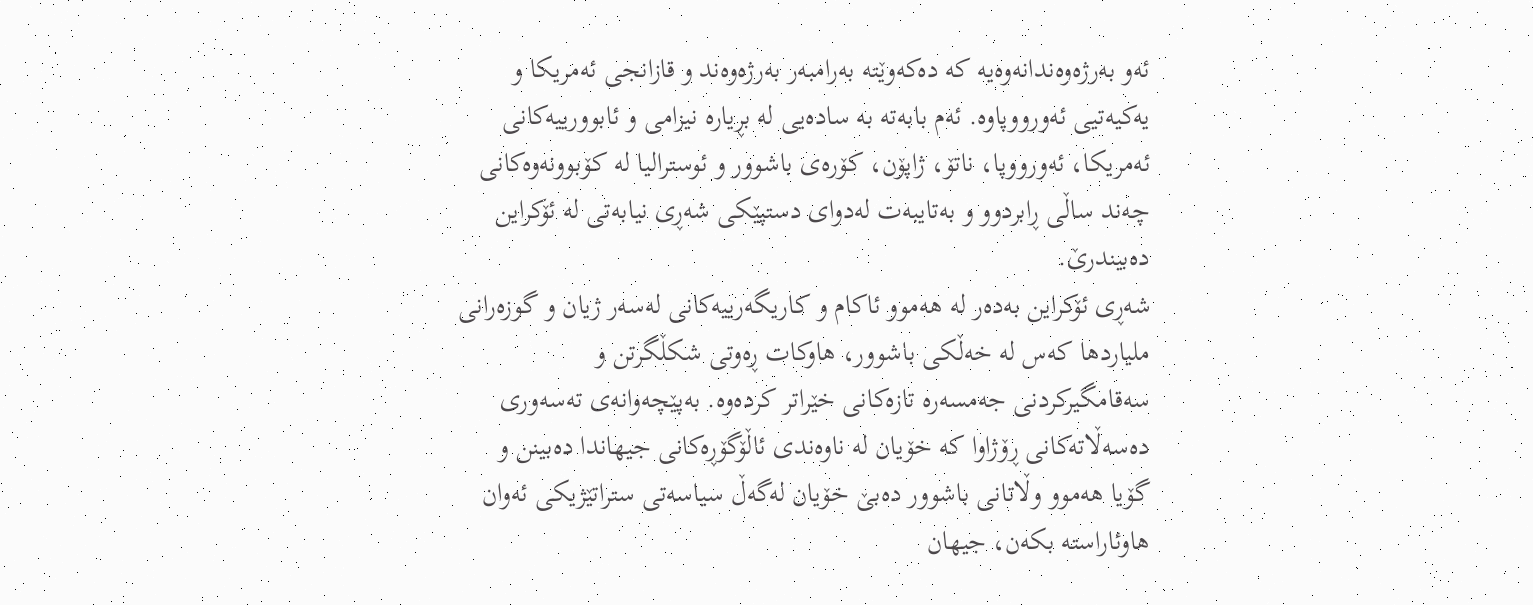ئەو بەرژەوەندانەوەیە کە دەکەوێتە بەرامبەر بەرژەوەند و قازانجی ئەمریکا و یەکیەتیی ئەورووپاوە. ئەم بابەتە بە سادەیی لە بڕیارە نیزامی و ئابوورییەکانی ئەمریکا، ئەورووپا، ناتۆ، ژاپۆن، کۆرەی باشوور و ئوسترالیا لە کۆبوونەوەکانی چەند ساڵی ڕابردوو و بەتایبەت لەدوای دستپێکی شەڕی نیابەتی لە ئۆکراین دەبیندرێ.
شەڕی ئۆکراین بەدەر لە هەموو ئاکام و کاریگەرییەکانی لەسەر ژیان و گوزەرانی ملیاردها کەس لە خەڵکی باشوور، هاوکات ڕەوتی شکڵگرتن و سەقامگیرکردنی جەمسەرە تازەکانی خێراتر کردەوە. بەپێچەوانەی تەسەوری دەسەڵاتەکانی ڕۆژاوا کە خۆیان لە ناوەندی ئاڵۆگۆڕەکانی جیهاندا دەبینن و گۆیا هەموو وڵاتانی باشوور دەبێ خۆیان لەگەڵ سیاسەتی ستراتێژیکی ئەوان هاوئاراستە بکەن، جیهان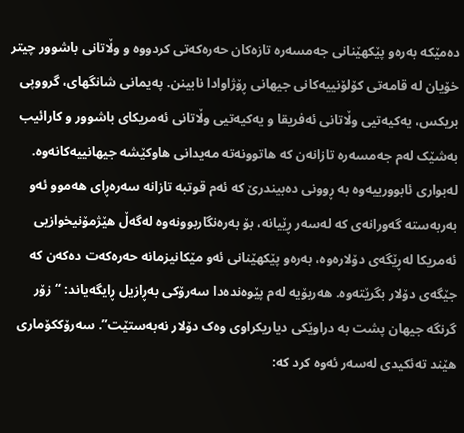دەمێکە بەرەو پێکهێنانی جەمسەرە تازەکان حەرەکەتی کردووە و وڵاتانی باشوور چیتر خۆیان لە قامەتی کۆلۆنییەکانی جیهانی ڕۆژاوادا نابینن. پەیمانی شانگهای، گرووپی بریکس، یەکیەتیی وڵاتانی ئەفریقا و یەکیەتیی وڵاتانی ئەمریکای باشوور و کارائیب بەشێک لەم جەمسەرە تازانەن کە هاتوونەتە مەیدانی هاوکێشە جیهانییەکانەوە. لەبواری ئابوورییەوە بە ڕوونی دەبیندرێ کە ئەم قوتبە تازانە سەرەڕای هەموو ئەو بەربەستە گەورانەی کە لەسەر ڕێیانە، بۆ بەرەنگاربوونەوە لەگەڵ هێژمۆنیخوازیی ئەمریکا لەڕێگەی دۆلارەوە، بەرەو پێکهێنانی ئەو مێکانیزمانە حەرەکەت دەکەن کە جێگەی دۆلار بگرێتەوە. هەربۆیە لەم پێوەندەدا سەرۆکی بەڕازیل ڕایگەیاند: “زۆر گرنگە جیهان پشت بە دراوێکی دیاریکراوی وەک دۆلار نەبەستێت”. سەرۆککۆماری هێند تەئکیدی لەسەر ئەوە کرد کە: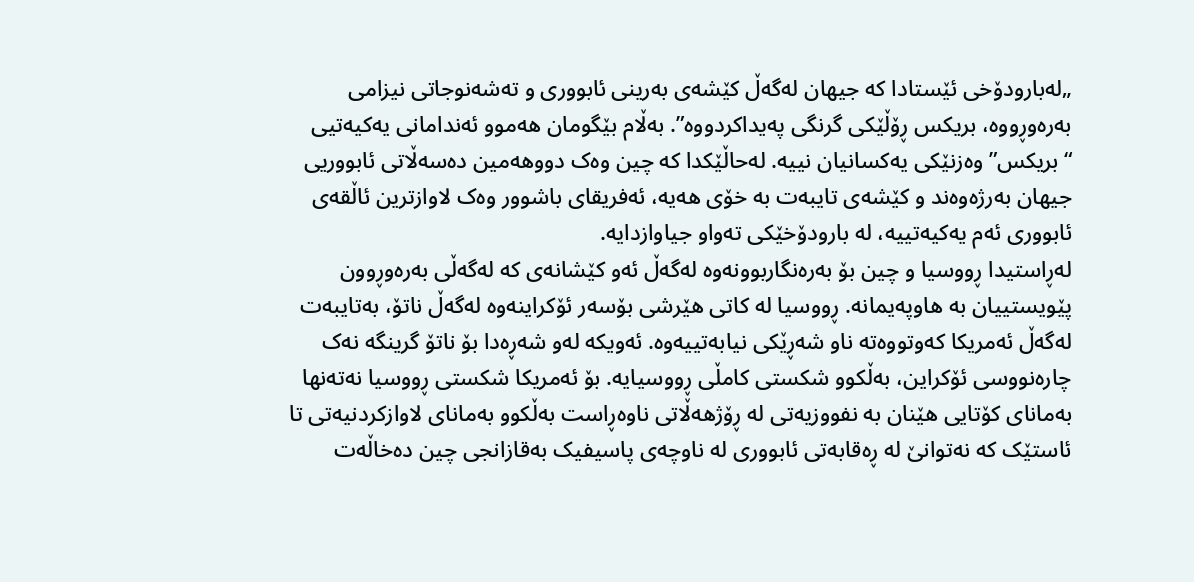„لەبارودۆخی ئێستادا کە جیهان لەگەڵ کێشەی بەرینی ئابووری و تەشەنوجاتی نیزامی بەرەوڕووە، بریکس ڕۆڵێکی گرنگی پەیداکردووە”. بەڵام بێگومان هەموو ئەندامانی یەکیەتیی “بریکس” وەزنێکی یەکسانیان نییە. لەحاڵێکدا کە چین وەک دووهەمین دەسەڵاتی ئابووریی جیهان بەرژەوەند و کێشەی تایبەت بە خۆی هەیە، ئەفریقای باشوور وەک لاوازترین ئاڵقەی ئابووری ئەم یەکیەتییە، لە بارودۆخێکی تەواو جیاوازدایە.
لەڕاستیدا ڕووسیا و چین بۆ بەرەنگاربوونەوە لەگەڵ ئەو کێشانەی کە لەگەڵی بەرەوڕوون پێویستییان بە هاوپەیمانە. ڕووسیا لە کاتی هێرشی بۆسەر ئۆکراینەوە لەگەڵ ناتۆ، بەتایبەت لەگەڵ ئەمریکا کەوتووەتە ناو شەڕێکی نیابەتییەوە. ئەویکە لەو شەڕەدا بۆ ناتۆ گرینگە نەک چارەنووسی ئۆکراین، بەڵکوو شکستی کامڵی ڕووسیایە. بۆ ئەمریکا شکستی ڕووسیا نەتەنها بەمانای کۆتایی هێنان بە نفووزیەتی لە ڕۆژهەڵاتی ناوەڕاست بەڵکوو بەمانای لاوازکردنیەتی تا ئاستێک کە نەتوانێ لە ڕەقابەتی ئابووری لە ناوچەی پاسیفیک بەقازانجی چین دەخاڵەت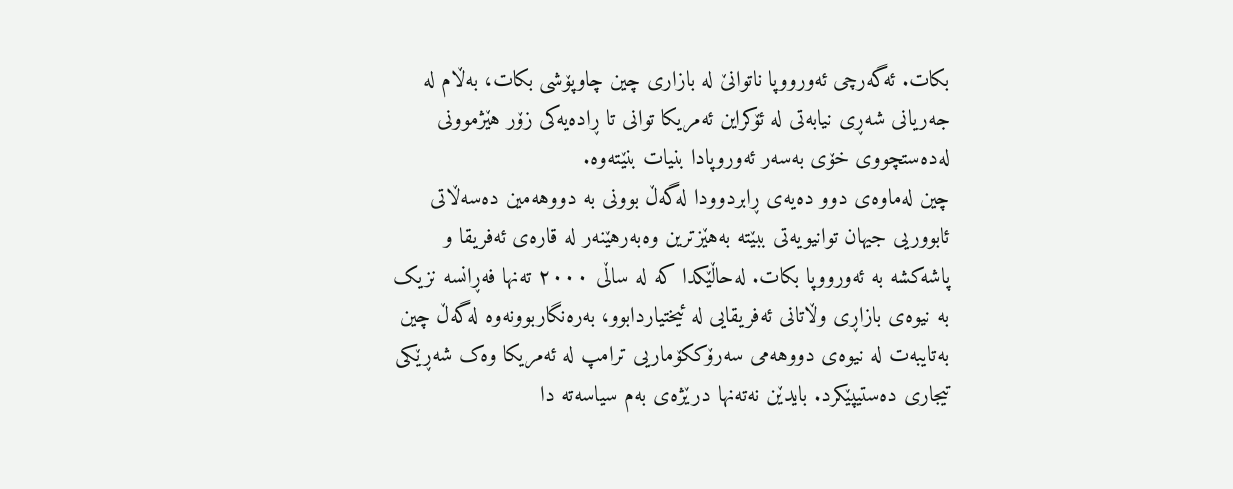بکات. ئەگەرچی ئەورووپا ناتوانێ لە بازاری چین چاوپۆشی بکات، بەڵام لە جەریانی شەڕی نیابەتی لە ئۆکراین ئەمریکا توانی تا ڕادەیەکی زۆر هێژموونی لەدەستچووی خۆی بەسەر ئەوروپادا بنیات بنێتەوە.
چین لەماوەی دوو دەیەی ڕابردوودا لەگەڵ بوونی بە دووهەمین دەسەڵاتی ئابووریی جیهان توانیویەتی ببێتە بەهێزترین وەبەرهێنەر لە قارەی ئەفریقا و پاشەکشە بە ئەورووپا بکات. لەحاڵێکدا کە لە ساڵی ٢٠٠٠ تەنها فەڕانسە نزیک بە نیوەی بازاڕی وڵاتانی ئەفریقایی لە ئیختیاردابوو، بەرەنگاربوونەوە لەگەڵ چین بەتایبەت لە نیوەی دووهەمی سەرۆککۆماریی ترامپ لە ئەمریکا وەک شەڕێکی تیجاری دەستیپێکرد. بایدێن نەتەنها درێژەی بەم سیاسەتە دا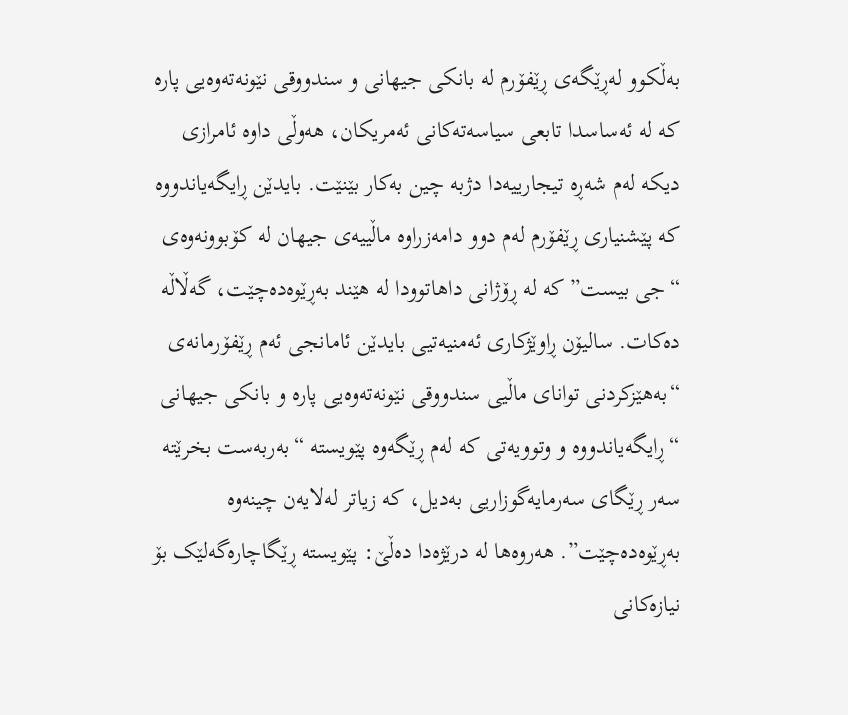بەڵکوو لەڕێگەی ڕێفۆرم لە بانکی جیهانی و سندووقی نێونەتەوەیی پارە کە لە ئەساسدا تابعی سیاسەتەکانی ئەمریکان، هەوڵی داوە ئامرازی دیکە لەم شەڕە تیجارییەدا دژبە چین بەکار بێنێت. بایدێن ڕایگەیاندووە کە پێشنیاری ڕێفۆرم لەم دوو دامەزراوە ماڵییەی جیهان لە کۆبوونەوەی “جی بیست” کە لە ڕۆژانی داهاتوودا لە هێند بەڕێوەدەچێت، گەڵاڵە دەکات. سالیۆن ڕاوێژکاری ئەمنیەتیی بایدێن ئامانجی ئەم ڕێفۆرمانەی “بەهێزکردنی توانای ماڵیی سندووقی نێونەتەوەیی پارە و بانکی جیهانی “ڕایگەیاندووە و وتوویەتی کە لەم ڕێگەوە پێویستە “بەربەست بخرێتە سەر ڕێگای سەرمایەگوزاریی بەدیل، کە زیاتر لەلایەن چینەوە بەڕێوەدەچێت”. هەروەها لە درێژەدا دەڵێ: پێویستە ڕێگاچارەگەلێک بۆ نیازەکانی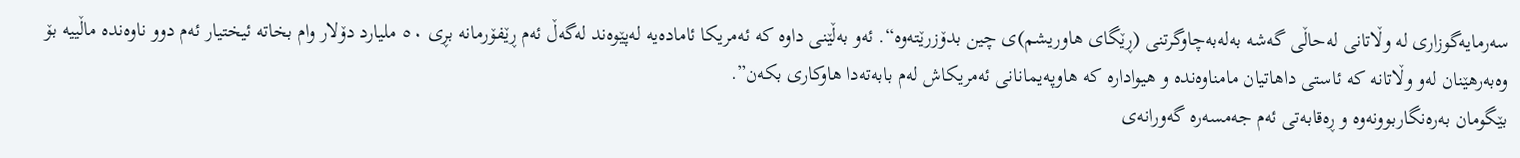سەرمایەگوزاری لە وڵاتانی لەحاڵی گەشە بەلەبەچاوگرتنی (ڕێگای هاوریشم)ی چین بدۆزرێتەوە“. ئەو بەڵێنی داوە کە ئەمریکا ئامادەیە لەپێوەند لەگەڵ ئەم ڕێفۆرمانە بڕی ٥٠ ملیارد دۆلار وام بخاتە ئیختیار ئەم دوو ناوەندە ماڵییە بۆ وەبەرهێنان لەو وڵاتانە کە ئاستی داهاتیان مامناوەندە و هیوادارە کە هاوپەیمانانی ئەمریکاش لەم بابەتەدا هاوکاری بکەن”.
بێگومان بەرەنگاربوونەوە و ڕەقابەتی ئەم جەمسەرە گەورانەی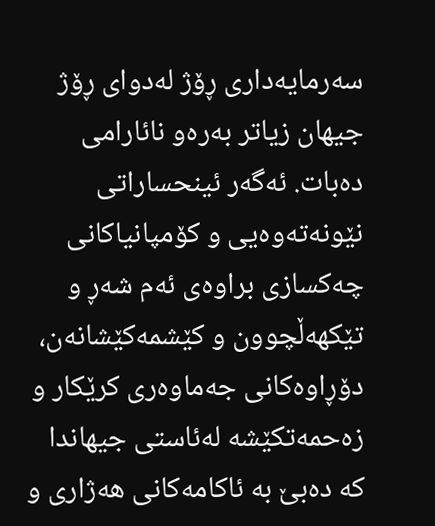سەرمایەداری ڕۆژ لەدوای ڕۆژ جیهان زیاتر بەرەو نائارامی دەبات. ئەگەر ئینحساراتی نێونەتەوەیی و کۆمپانیاکانی چەکسازی براوەی ئەم شەڕ و تێکهەڵچوون و کێشمەکێشانەن، دۆڕاوەکانی جەماوەری کرێکار و زەحمەتکێشە لەئاستی جیهاندا کە دەبێ بە ئاکامەکانی هەژاری و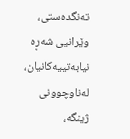تەنگدەستی، وێرانیی شەڕە نیابەتییەکانیان، لەناوچوونی ژینگە،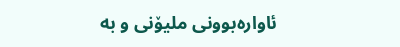ئاوارەبوونی ملیۆنی و بە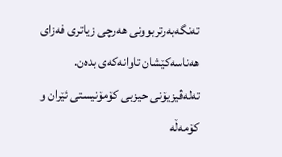تەنگەبەرتربوونی هەرچی زیاتری فەزای هەناسەکێشان تاوانەکەی بدەن.
تەلەڤیزیۆنی حیزبی کۆمۆنیستی ئێران و کۆمەڵە